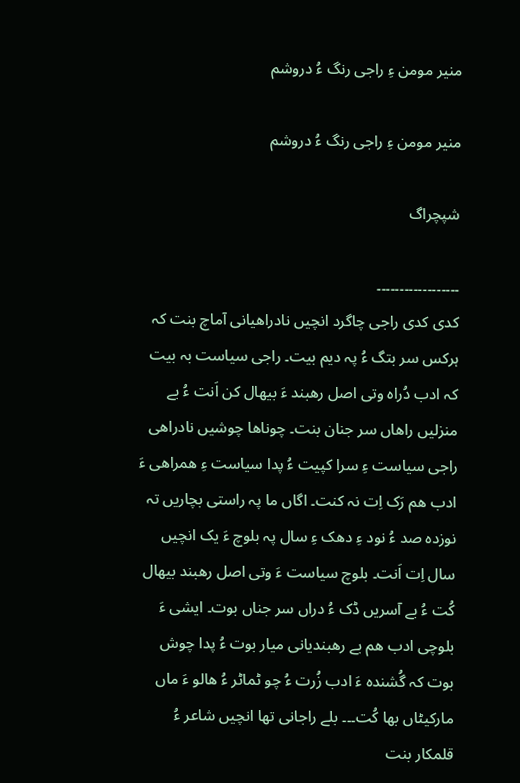منیر مومن ءِ راجی رنگ ءُ دروشم

منیر مومن ءِ راجی رنگ ءُ دروشم

شپچراگ

۔۔۔۔۔۔۔۔۔۔۔۔۔۔۔۔۔۔
کدی کدی راجی چاگرد انچیں نادراھیانی آماچ بنت کہ ہرکس سر بتگ ءُ پہ دیم بیت۔ راجی سیاست بہ بیت کہ ادب دُراہ وتی اصل رھبند ءَ بیھال کن اَنت ءُ بے منزلیں راھاں سر جنان بنت۔ چوناھا چوشیں نادراھی راجی سیاست ءِ سرا کپیت ءُ پدا سیاست ءِ ھمراھی ءَ ادب ھم رَک اِت نہ کنت۔ اگاں ما پہ راستی بچاریں تہ نوزدہ صد ءُ نود ءِ دھک ءِ سال پہ بلوچ ءَ یک انچیں سال اِت اَنت۔ بلوچ سیاست ءَ وتی اصل رھبند بیھال کُت ءُ بے آسریں ڈک ءُ دراں سر جناں بوت۔ ایشی ءَ بلوچی ادب ھم بے رھبندیانی میار بوت ءُ پدا چوش بوت کہ گُشندہ ءَ ادب زُرت ءُ چو ٹماٹر ءُ ھالو ءَ ماں مارکیٹاں بھا کُت۔۔۔ بلے راجانی تھا انچیں شاعر ءُ قلمکار بنت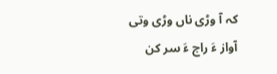کہ آ وڑی ناں وڑی وتی آواز ءَ راج ءَ سر کن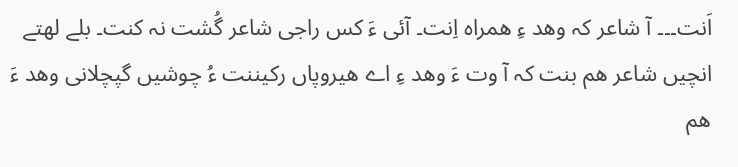اَنت۔۔۔ آ شاعر کہ وھد ءِ ھمراہ اِنت۔ آئی ءَ کس راجی شاعر گُشت نہ کنت۔ بلے لھتے انچیں شاعر ھم بنت کہ آ وت ءَ وھد ءِ اے ھیروپاں رکیننت ءُ چوشیں گپچلانی وھد ءَ ھم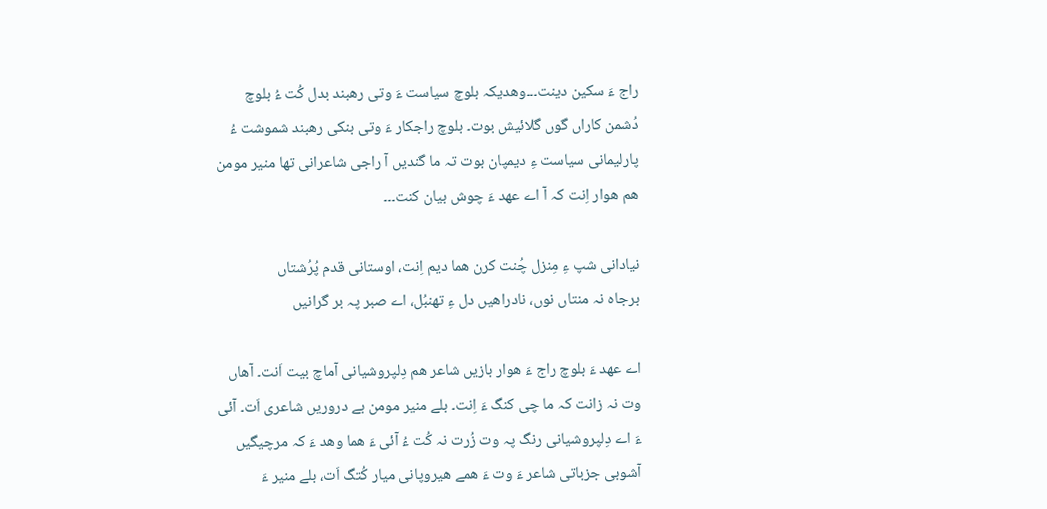راج ءَ سکین دینت۔۔۔وھدیکہ بلوچ سیاست ءَ وتی رھبند بدل کُت ءُ بلوچ دُشمن کاراں گوں گلائیش بوت۔ بلوچ راجکار ءَ وتی بنکی رھبند شموشت ءُ پارلیمانی سیاست ءِ دیمپان بوت تہ ما گندیں آ راجی شاعرانی تھا منیر مومن ھم ھوار اِنت کہ آ اے عھد ءَ چوش بیان کنت۔۔۔

نیادانی شپ ءِ مِنزل چُنت کرن ھما دیم اِنت، اوستانی قدم پُرُشتاں
برجاہ نہ منتاں نوں، نادراھیں دل ءِ تھنبُل، اے صبر پہ بر گرانیں

اے عھد ءَ بلوچ راج ءَ ھوار بازیں شاعر ھم دِلپروشیانی آماچ بیت اَنت۔ آھاں وت نہ زانت کہ ما چی کنگ ءَ اِنت۔ بلے منیر مومن بے دروریں شاعری اَت۔ آئی ءَ اے دِلپروشیانی رنگ پہ وت زُرت نہ کُت ءُ آئی ءَ ھما وھد ءَ کہ مرچیگیں آشوبی جزباتی شاعر ءَ وت ءَ ھمے ھیروپانی میار کُتگ اَت، بلے منیر ءَ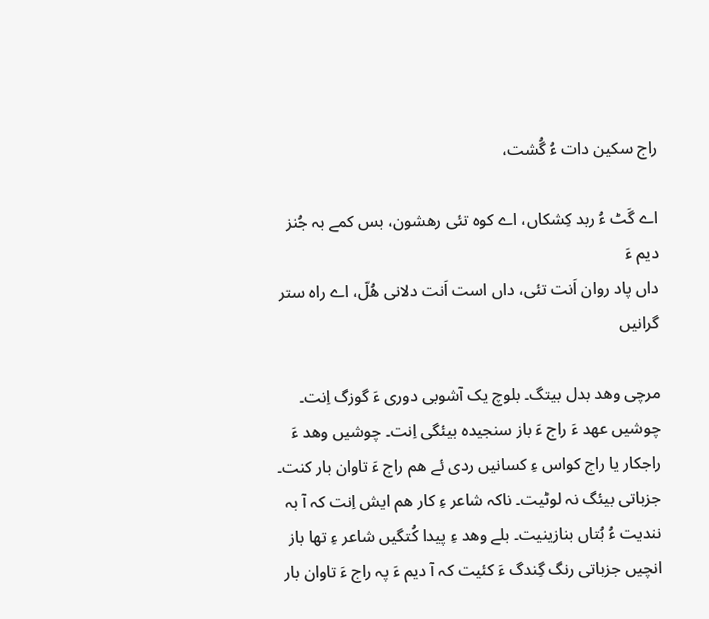راج سکین دات ءُ گُشت،

اے گَٹ ءُ ربد کِشکاں، اے کوہ تئی رھشون، بس کمے بہ جُنز دیم ءَ
داں پاد روان اَنت تئی، داں است اَنت دلانی ھُلّ، اے راہ ستر گرانیں

مرچی وھد بدل بیتگ۔ بلوچ یک آشوبی دوری ءَ گوزگ اِنت۔ چوشیں عھد ءَ راج ءَ باز سنجیدہ بیئگی اِنت۔ چوشیں وھد ءَ راجکار یا راج کواس ءِ کسانیں ردی ئے ھم راج ءَ تاوان بار کنت۔ جزباتی بیئگ نہ لوٹیت۔ ناکہ شاعر ءِ کار ھم ایش اِنت کہ آ بہ نندیت ءُ بُتاں بنازینیت۔ بلے وھد ءِ پیدا کُتگیں شاعر ءِ تھا باز انچیں جزباتی رنگ گِندگ ءَ کئیت کہ آ دیم ءَ پہ راج ءَ تاوان بار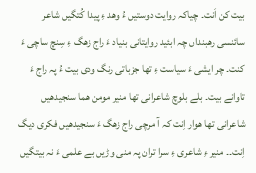بیت کن اَنت۔ چیاکہ روایت دوستیں ءُ وھد ءِ پیدا کُتگیں شاعر سائنسی رھبنداں چہ ابئید روایتانی بنیاد ءَ راج زھگ ءِ سِنچ ساچی ءَ کنت۔ چر ایشی ءَ سیاست ءِ تھا جزباتی رنگ ودی بیت ءُ پہ راج ءَ تاوانے بیت۔ بلے بلوچ شاعرانی تھا منیر مومن ھما سنجیدھیں شاعرانی تھا ھوار اِنت کہ آ مرچی راج زھگ ءَ سنجیدھیں فکری دیگ اِنت۔۔ منیر ءِ شاعری ءِ سرا تران پہ منی وڑیں بے علمی ءَ نہ بیتگیں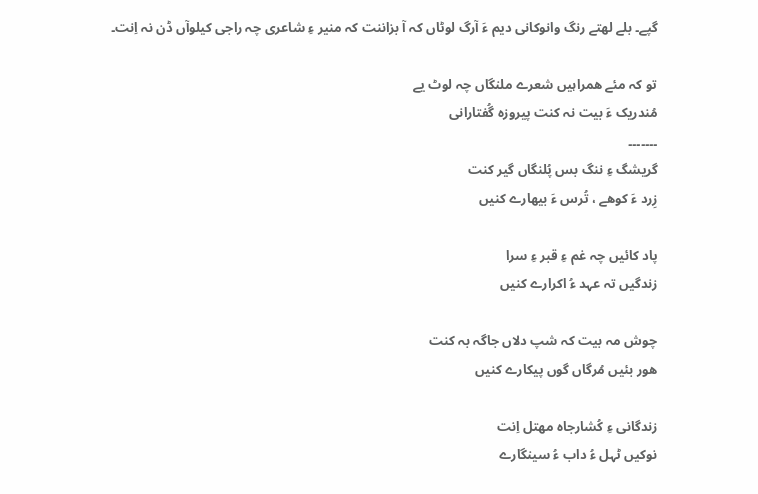گپے۔ بلے لھتے رنگ وانوکانی دیم ءَ آرگ لوٹاں کہ آ بزاننت کہ منیر ءِ شاعری چہ راجی کیلوآں ڈن نہ اِنت۔

تو کہ مئے ھمراہیں شعرے ملنگاں چہ لوٹ یے
مُندریک ءَ بیت نہ کنت پیروزہ گُفتارانی
۔۔۔۔۔۔۔
گریشگ ءِ ننگ بس پُلنگاں گیر کنت
زِرد ءَ کوھے ، تُرس ءَ بیھارے کنیں

پاد کائیں چہ غم ءِ قبر ءِ سرا
زندگیں تہ عہد ءُ اکرارے کنیں

چوش مہ بیت کہ شپ دلاں جاگہ بہ کنت
ھور بئیں مُرگاں گوں پیکارے کنیں

زندگانی ءِ کُشارجاہ مھتل اِنت
نوکیں ٹہل ءُ داب ءُ سینگارے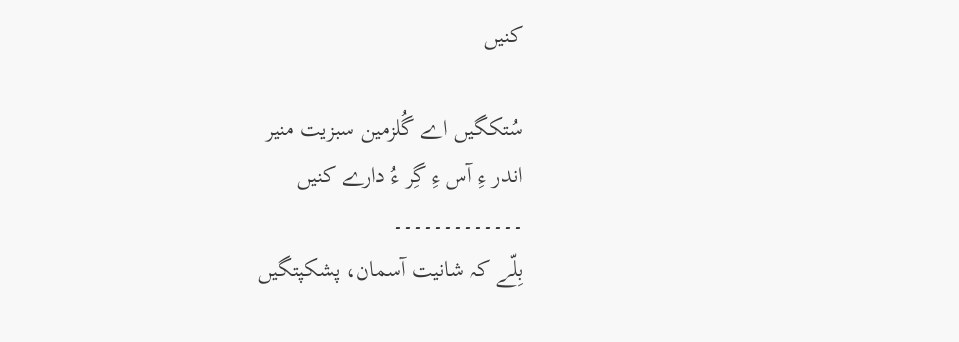کنیں

سُتکگیں اے گُلزمین سبزیت منیر
اندر ءِ آس ءِ گِر ءُ دارے کنیں
۔۔۔۔۔۔۔۔۔۔۔۔۔
بِلّے کہ شانیت آسمان، پشکپتگیں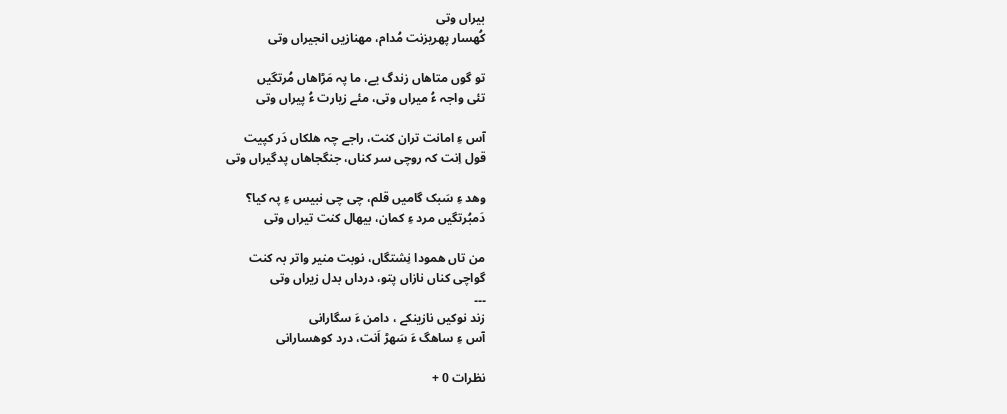بیراں وتی
کُھسار پھریزنت مُدام، مھنازیں انجیراں وتی

تو گوں متاھاں زندگ یے، ما پہ مَڑاھاں مُرتگیں
تئی واجہ ءُ میراں وتی، مئے زیارت ءُ پیراں وتی

آس ءِ امانت تران کنت، راجے چہ ھلکاں دَر کپیت
قول اِنت کہ روچی سر کناں، جنگجاھاں پدگیراں وتی

وھد ءِ سَبک گامیں قلم، چی چی نبیس ءِ پہ کیا؟
دَمبُرتگیں مرد ءِ کمان، بیھال کنت تیراں وتی

من تاں ھمودا نِشتگاں، نوبت منیر واتر بہ کنت
گواچی کناں نازاں پتو، درداں بدل زیراں وتی
۔۔۔
زند نوکیں نازینکے ، دامن ءَ سگارانی
آس ءِ ساھگ ءَ سَھڑ اَنت، درد کوھسارانی

نظرات 0 +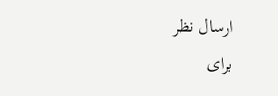ارسال نظر
برای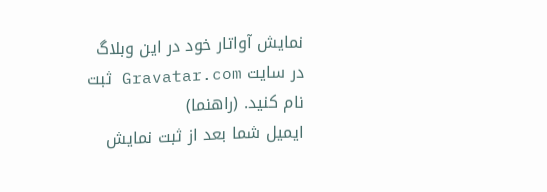نمایش آواتار خود در این وبلاگ در سایت Gravatar.com ثبت نام کنید. (راهنما)
ایمیل شما بعد از ثبت نمایش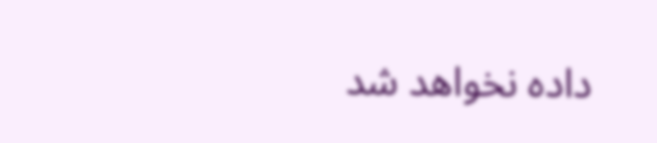داده نخواهد شد